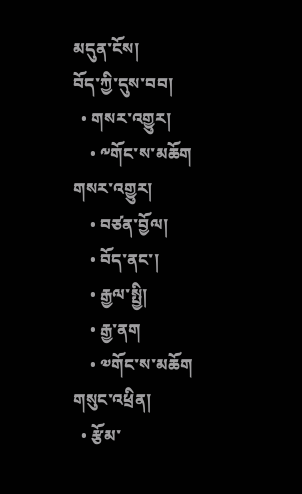མདུན་ངོས།
བོད་ཀྱི་དུས་བབ།
  • གསར་འགྱུར།
    • ༸གོང་ས་མཆོག གསར་འགྱུར།
    • བཙན་བྱོལ།
    • བོད་ནང་།
    • རྒྱལ་སྤྱི།
    • རྒྱ་ནག
    • ༧གོང་ས་མཆོག གསུང་འཕྲིན།
  • རྩོམ་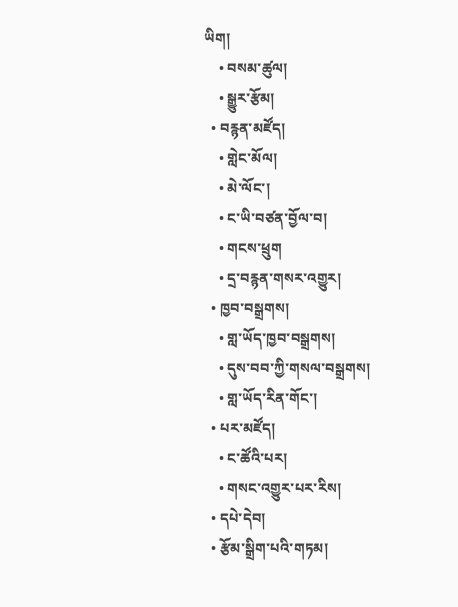ཡིག།
    • བསམ་ཚུལ།
    • སྒྱུར་རྩོམ།
  • བརྙན་མཛོད།
    • གླེང་མོལ།
    • མེ་ལོང་།
    • ང་ཡི་བཙན་བྱོལ་བ།
    • གངས་ཕྲུག
    • དྲ་བརྙན་གསར་འགྱུར།
  • ཁྱབ་བསྒྲགས།
    • གླ་ཡོད་ཁྱབ་བསྒྲགས།
    • དུས་བབ་ཀྱི་གསལ་བསྒྲགས།
    • གླ་ཡོད་རིན་གོང་།
  • པར་མཛོད།
    • ང་ཚོའི་པར།
    • གསང་འགྱུར་པར་རིས།
  • དཔེ་དེབ།
  • རྩོམ་སྒྲིག་པའི་གཏམ།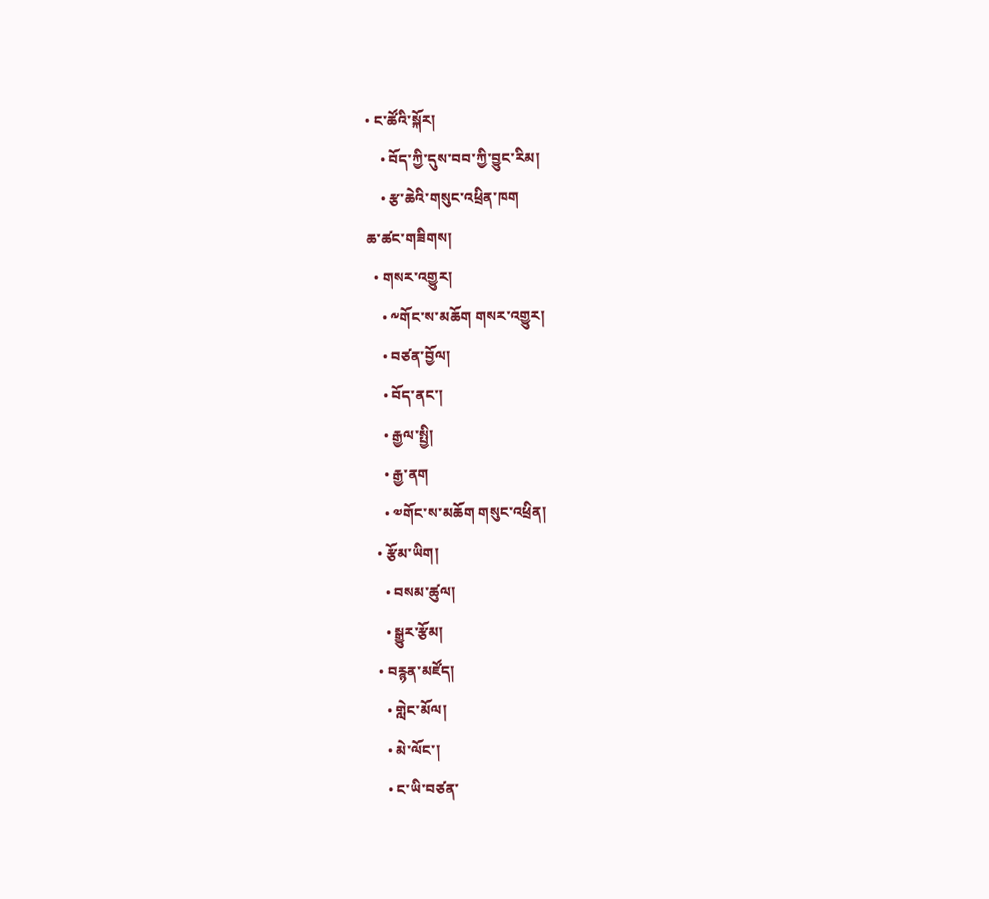• ང་ཚོའི་སྐོར།
    • བོད་ཀྱི་དུས་བབ་ཀྱི་བྱུང་རིམ།
    • རྩ་ཆེའི་གསུང་འཕྲིན་ཁག
ཆ་ཚང་གཟིགས།
  • གསར་འགྱུར།
    • ༸གོང་ས་མཆོག གསར་འགྱུར།
    • བཙན་བྱོལ།
    • བོད་ནང་།
    • རྒྱལ་སྤྱི།
    • རྒྱ་ནག
    • ༧གོང་ས་མཆོག གསུང་འཕྲིན།
  • རྩོམ་ཡིག།
    • བསམ་ཚུལ།
    • སྒྱུར་རྩོམ།
  • བརྙན་མཛོད།
    • གླེང་མོལ།
    • མེ་ལོང་།
    • ང་ཡི་བཙན་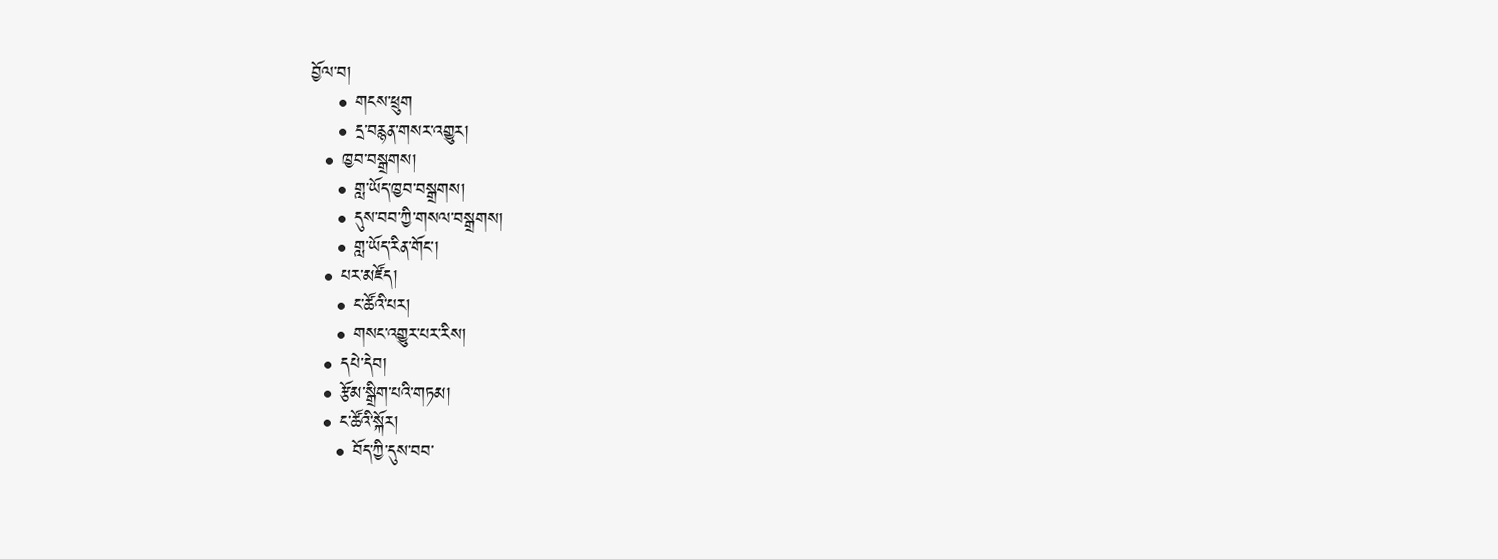བྱོལ་བ།
    • གངས་ཕྲུག
    • དྲ་བརྙན་གསར་འགྱུར།
  • ཁྱབ་བསྒྲགས།
    • གླ་ཡོད་ཁྱབ་བསྒྲགས།
    • དུས་བབ་ཀྱི་གསལ་བསྒྲགས།
    • གླ་ཡོད་རིན་གོང་།
  • པར་མཛོད།
    • ང་ཚོའི་པར།
    • གསང་འགྱུར་པར་རིས།
  • དཔེ་དེབ།
  • རྩོམ་སྒྲིག་པའི་གཏམ།
  • ང་ཚོའི་སྐོར།
    • བོད་ཀྱི་དུས་བབ་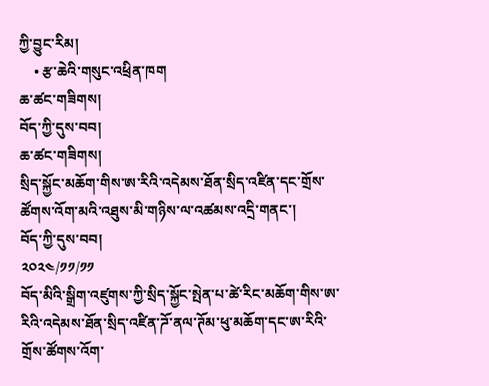ཀྱི་བྱུང་རིམ།
    • རྩ་ཆེའི་གསུང་འཕྲིན་ཁག
ཆ་ཚང་གཟིགས།
བོད་ཀྱི་དུས་བབ།
ཆ་ཚང་གཟིགས།
སྲིད་སྐྱོང་མཆོག་གིས་ཨ་རིའི་འདེམས་ཐོན་སྲིད་འཛིན་དང་གྲོས་ཚོགས་འོག་མའི་འཐུས་མི་གཉིས་ལ་འཚམས་འདྲི་གནང་།
བོད་ཀྱི་དུས་བབ།
༢༠༢༤/༡༡/༡༡
བོད་མིའི་སྒྲིག་འཛུགས་ཀྱི་སྲིད་སྐྱོང་སྤེན་པ་ཚེ་རིང་མཆོག་གིས་ཨ་རིའི་འདེམས་ཐོན་སྲིད་འཛིན་ཌོ་ནལ་ཊོམ་ཕུ་མཆོག་དང་ཨ་རིའི་གྲོས་ཚོགས་འོག་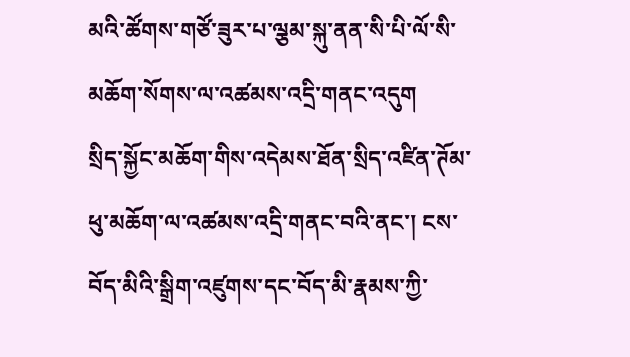མའི་ཚོགས་གཙོ་ཟུར་པ་ལྕམ་སྐུ་ནན་སི་པི་ལོ་སི་མཆོག་སོགས་ལ་འཚམས་འདྲི་གནང་འདུག
སྲིད་སྐྱོང་མཆོག་གིས་འདེམས་ཐོན་སྲིད་འཛིན་ཊོམ་ཕུ་མཆོག་ལ་འཚམས་འདྲི་གནང་བའི་ནང་། ངས་བོད་མིའི་སྒྲིག་འཛུགས་དང་བོད་མི་རྣམས་ཀྱི་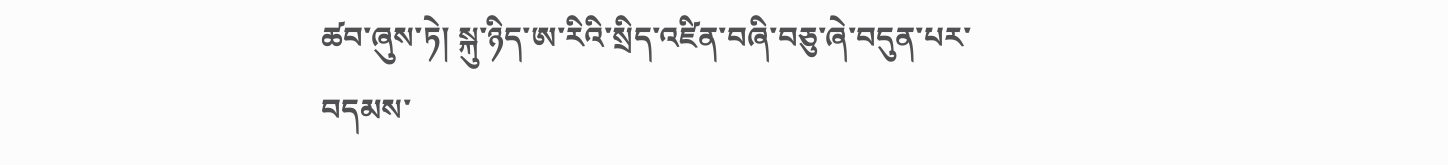ཚབ་ཞུས་ཏེ། སྐུ་ཉིད་ཨ་རིའི་སྲིད་འཛིན་བཞི་བཅུ་ཞེ་བདུན་པར་བདམས་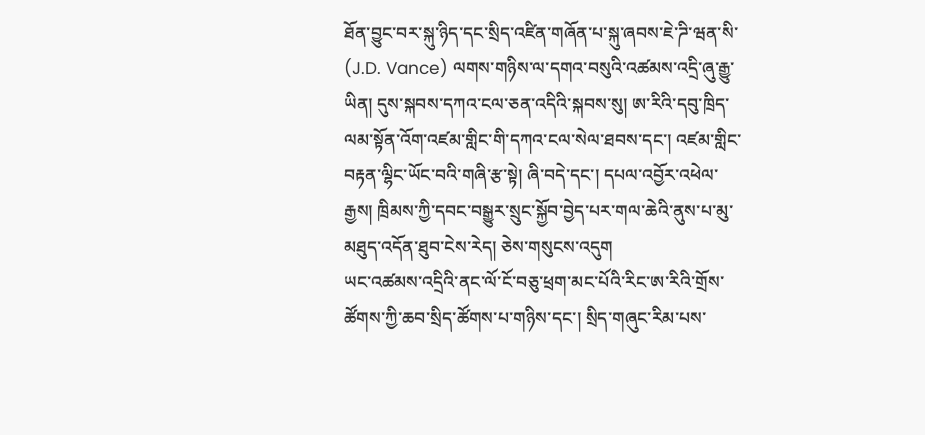ཐོན་བྱུང་བར་སྐུ་ཉིད་དང་སྲིད་འཛིན་གཞོན་པ་སྐུ་ཞབས་ཇེ་ཌི་ཝན་སི་ (J.D. Vance) ལགས་གཉིས་ལ་དགའ་བསུའི་འཚམས་འདྲི་ཞུ་རྒྱུ་ཡིན། དུས་སྐབས་དཀའ་ངལ་ཅན་འདིའི་སྐབས་སུ། ཨ་རིའི་དབུ་ཁྲིད་ལམ་སྟོན་འོག་འཛམ་གླིང་གི་དཀའ་ངལ་སེལ་ཐབས་དང་། འཛམ་གླིང་བརྟན་ལྷིང་ཡོང་བའི་གཞི་རྩ་སྟེ། ཞི་བདེ་དང་། དཔལ་འབྱོར་འཕེལ་རྒྱས། ཁྲིམས་ཀྱི་དབང་བསྒྱུར་སྲུང་སྐྱོབ་བྱེད་པར་གལ་ཆེའི་ནུས་པ་མུ་མཐུད་འདོན་ཐུབ་ངེས་རེད། ཅེས་གསུངས་འདུག
ཡང་འཚམས་འདྲིའི་ནང་ལོ་ངོ་བཅུ་ཕྲག་མང་པོའི་རིང་ཨ་རིའི་གྲོས་ཚོགས་ཀྱི་ཆབ་སྲིད་ཚོགས་པ་གཉིས་དང་། སྲིད་གཞུང་རིམ་པས་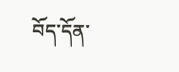བོད་དོན་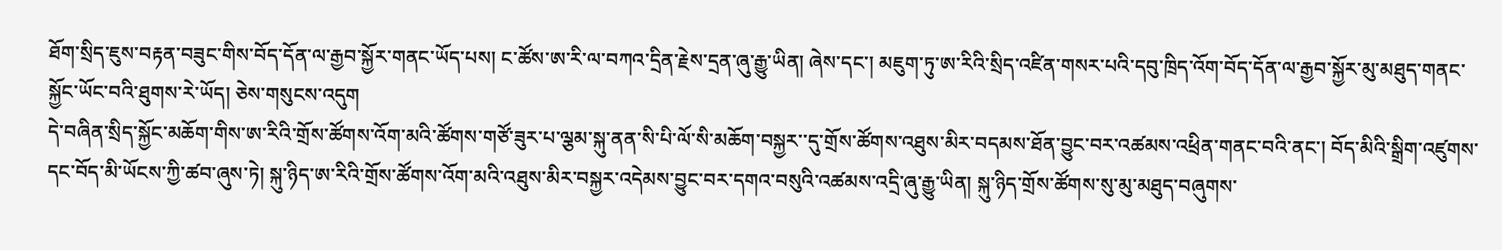ཐོག་སྲིད་ཇུས་བརྟན་བཟུང་གིས་བོད་དོན་ལ་རྒྱབ་སྐྱོར་གནང་ཡོད་པས། ང་ཚོས་ཨ་རི་ལ་བཀའ་དྲིན་རྗེས་དྲན་ཞུ་རྒྱུ་ཡིན། ཞེས་དང་། མཇུག་ཏུ་ཨ་རིའི་སྲིད་འཛིན་གསར་པའི་དབུ་ཁྲིད་འོག་བོད་དོན་ལ་རྒྱབ་སྐྱོར་མུ་མཐུད་གནང་སྐྱོང་ཡོང་བའི་ཐུགས་རེ་ཡོད། ཅེས་གསུངས་འདུག
དེ་བཞིན་སྲིད་སྐྱོང་མཆོག་གིས་ཨ་རིའི་གྲོས་ཚོགས་འོག་མའི་ཚོགས་གཙོ་ཟུར་པ་ལྕམ་སྐུ་ནན་སི་པི་ལོ་སི་མཆོག་བསྐྱར་་དུ་གྲོས་ཚོགས་འཐུས་མིར་བདམས་ཐོན་བྱུང་བར་འཚམས་འཕྲིན་གནང་བའི་ནང་། བོད་མིའི་སྒྲིག་འཛུགས་དང་བོད་མི་ཡོངས་ཀྱི་ཚབ་ཞུས་ཏེ། སྐུ་ཉིད་ཨ་རིའི་གྲོས་ཚོགས་འོག་མའི་འཐུས་མིར་བསྐྱར་འདེམས་བྱུང་བར་དགའ་བསུའི་འཚམས་འདྲི་ཞུ་རྒྱུ་ཡིན། སྐུ་ཉིད་གྲོས་ཚོགས་སུ་མུ་མཐུད་བཞུགས་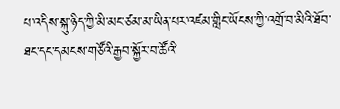པ་འདིས་སྐུ་ཉིད་ཀྱི་མི་མང་ཙམ་མ་ཡིན་པར་འཛམ་གླིང་ཡོངས་ཀྱི་འགྲོ་བ་མིའི་ཐོབ་ཐང་དང་དམངས་གཙོའི་རྒྱབ་སྐྱོར་བ་ཚོའི་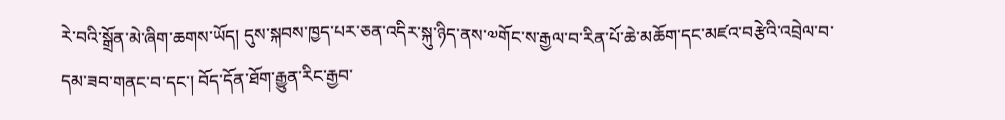རེ་བའི་སྒྲོན་མེ་ཞིག་ཆགས་ཡོད། དུས་སྐབས་ཁྱད་པར་ཅན་འདིར་སྐུ་ཉིད་ནས་༧གོང་ས་རྒྱལ་བ་རིན་པོ་ཆེ་མཆོག་དང་མཛའ་བརྩེའི་འབྲེལ་བ་དམ་ཟབ་གནང་བ་དང་། བོད་དོན་ཐོག་རྒྱུན་རིང་རྒྱབ་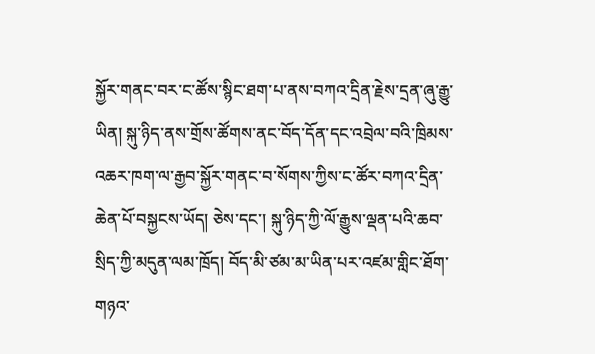སྐྱོར་གནང་བར་ང་ཚོས་སྙིང་ཐག་པ་ནས་བཀའ་དྲིན་རྗེས་དྲན་ཞུ་རྒྱུ་ཡིན། སྐུ་ཉིད་ནས་གྲོས་ཚོགས་ནང་བོད་དོན་དང་འབྲེལ་བའི་ཁྲིམས་འཆར་ཁག་ལ་རྒྱབ་སྐྱོར་གནང་བ་སོགས་ཀྱིས་ང་ཚོར་བཀའ་དྲིན་ཆེན་པོ་བསྐྱངས་ཡོད། ཅེས་དང་། སྐུ་ཉིད་ཀྱི་ལོ་རྒྱུས་ལྡན་པའི་ཆབ་སྲིད་ཀྱི་མདུན་ལམ་ཁྲོད། བོད་མི་ཙམ་མ་ཡིན་པར་འཛམ་གླིང་ཐོག་གཉའ་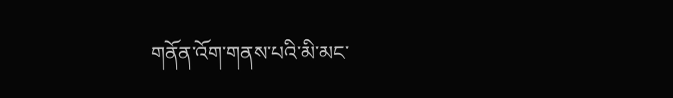གནོན་འོག་གནས་པའི་མི་མང་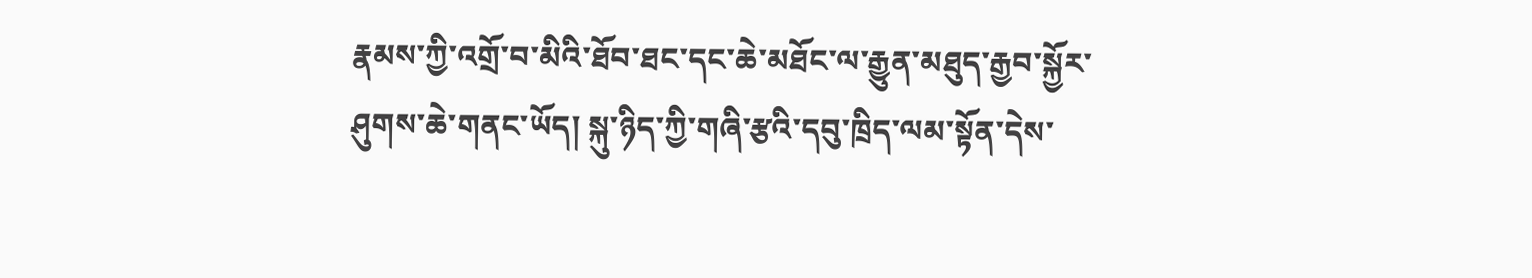རྣམས་ཀྱི་འགྲོ་བ་མིའི་ཐོབ་ཐང་དང་ཆེ་མཐོང་ལ་རྒྱུན་མཐུད་རྒྱབ་སྐྱོར་ཤུགས་ཆེ་གནང་ཡོད། སྐུ་ཉིད་ཀྱི་གཞི་རྩའི་དབུ་ཁྲིད་ལམ་སྟོན་དེས་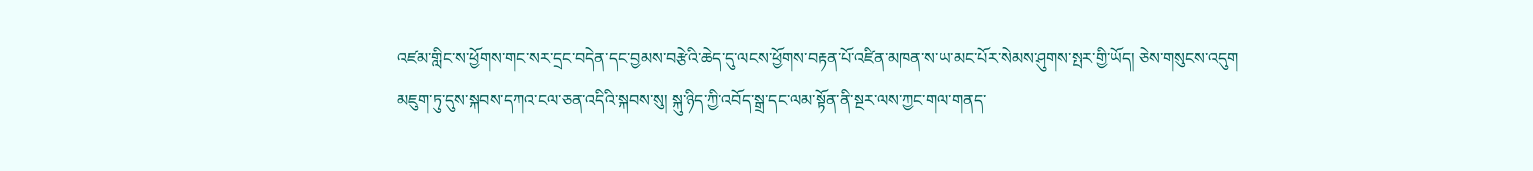འཛམ་གླིང་ས་ཕྱོགས་གང་སར་དྲང་བདེན་དང་བྱམས་བརྩེའི་ཆེད་དུ་ལངས་ཕྱོགས་བརྟན་པོ་འཛིན་མཁན་ས་ཡ་མང་པོར་སེམས་ཤུགས་སྤར་གྱི་ཡོད། ཅེས་གསུངས་འདུག
མཇུག་ཏུ་དུས་སྐབས་དཀའ་ངལ་ཅན་འདིའི་སྐབས་སུ། སྐུ་ཉིད་ཀྱི་འབོད་སྒྲ་དང་ལམ་སྟོན་ནི་སྔར་ལས་ཀྱང་གལ་གནད་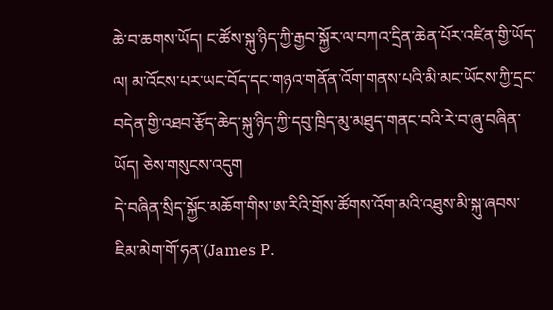ཆེ་བ་ཆགས་ཡོད། ང་ཚོས་སྐུ་ཉིད་ཀྱི་རྒྱབ་སྐྱོར་ལ་བཀའ་དྲིན་ཆེན་པོར་འཛིན་གྱི་ཡོད་ལ། མ་འོངས་པར་ཡང་བོད་དང་གཉའ་གནོན་འོག་གནས་པའི་མི་མང་ཡོངས་ཀྱི་དྲང་བདེན་གྱི་འཐབ་རྩོད་ཆེད་སྐུ་ཉིད་ཀྱི་དབུ་ཁྲིད་མུ་མཐུད་གནང་བའི་རེ་བ་ཞུ་བཞིན་ཡོད། ཅེས་གསུངས་འདུག
དེ་བཞིན་སྲིད་སྐྱོང་མཆོག་གིས་ཨ་རིའི་གྲོས་ཚོགས་འོག་མའི་འཐུས་མི་སྐུ་ཞབས་ཇིམ་མེག་གོ་ཧན་(James P.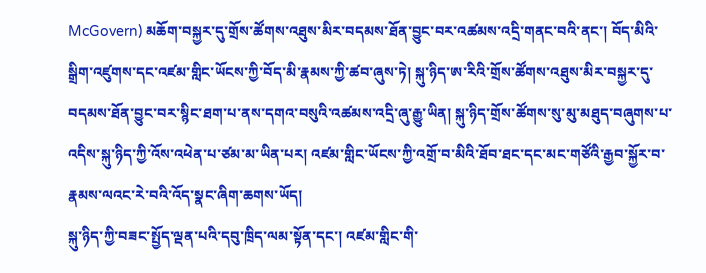McGovern) མཆོག་བསྐྱར་དུ་གྲོས་ཚོགས་འཐུས་མིར་བདམས་ཐོན་བྱུང་བར་འཚམས་འདྲི་གནང་བའི་ནང་། བོད་མིའི་སྒྲིག་འཛུགས་དང་འཛམ་གླིང་ཡོངས་ཀྱི་བོད་མི་རྣམས་ཀྱི་ཚབ་ཞུས་ཏེ། སྐུ་ཉིད་ཨ་རིའི་གྲོས་ཚོགས་འཐུས་མིར་བསྐྱར་དུ་བདམས་ཐོན་བྱུང་བར་སྙིང་ཐག་པ་ནས་དགའ་བསུའི་འཚམས་འདྲི་ཞུ་རྒྱུ་ཡིན། སྐུ་ཉིད་གྲོས་ཚོགས་སུ་མུ་མཐུད་བཞུགས་པ་འདིས་སྐུ་ཉིད་ཀྱི་འོས་འཕེན་པ་ཙམ་མ་ཡིན་པར། འཛམ་གླིང་ཡོངས་ཀྱི་འགྲོ་བ་མིའི་ཐོབ་ཐང་དང་མང་གཙོའི་རྒྱབ་སྐྱོར་བ་རྣམས་ལའང་རེ་བའི་འོད་སྣང་ཞིག་ཆགས་ཡོད།
སྐུ་ཉིད་ཀྱི་བཟང་སྤྱོད་ལྡན་པའི་དབུ་ཁྲིད་ལམ་སྟོན་དང་། འཛམ་གླིང་གི་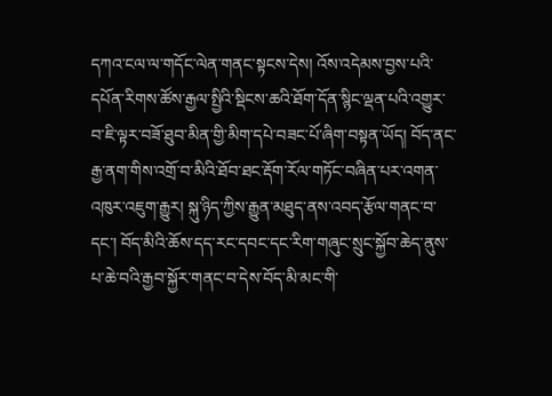དཀའ་ངལ་ལ་གདོང་ལེན་གནང་སྟངས་དེས། འོས་འདེམས་བྱས་པའི་དཔོན་རིགས་ཚོས་རྒྱལ་སྤྱིའི་སྡིངས་ཆའི་ཐོག་དོན་སྙིང་ལྡན་པའི་འགྱུར་བ་ཇི་ལྟར་བཟོ་ཐུབ་མིན་གྱི་མིག་དཔེ་བཟང་པོ་ཞིག་བསྟན་ཡོད། བོད་ནང་རྒྱ་ནག་གིས་འགྲོ་བ་མིའི་ཐོབ་ཐང་རྡོག་རོལ་གཏོང་བཞིན་པར་འགན་འཁུར་འཇུག་རྒྱུར། སྐུ་ཉིད་ཀྱིས་རྒྱུན་མཐུད་ནས་འབད་རྩོལ་གནང་བ་དང་། བོད་མིའི་ཆོས་དད་རང་དབང་དང་རིག་གཞུང་སྲུང་སྐྱོབ་ཆེད་ནུས་པ་ཆེ་བའི་རྒྱབ་སྐྱོར་གནང་བ་དེས་བོད་མི་མང་གི་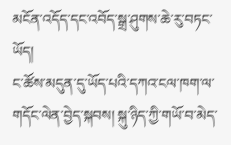མངོན་འདོད་དང་འབོད་སྒྲ་ཤུགས་ཆེ་རུ་བཏང་ཡོད།
ང་ཚོས་མདུན་དུ་ཡོད་པའི་དཀའ་ངལ་ཁག་ལ་གདོང་ལེན་བྱེད་སྐབས། སྐུ་ཉིད་ཀྱི་གཡོ་བ་མེད་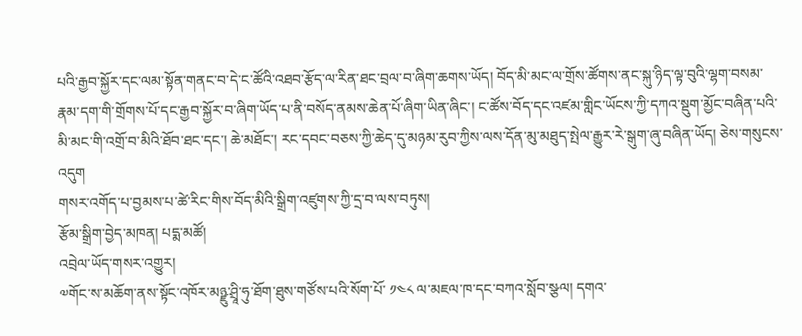པའི་རྒྱབ་སྐྱོར་དང་ལམ་སྟོན་གནང་བ་དེ་ང་ཚོའི་འཐབ་རྩོད་ལ་རིན་ཐང་བྲལ་བ་ཞིག་ཆགས་ཡོད། བོད་མི་མང་ལ་གྲོས་ཚོགས་ནང་སྐུ་ཉིད་ལྟ་བུའི་ལྷག་བསམ་རྣམ་དག་གི་གྲོགས་པོ་དང་རྒྱབ་སྐྱོར་བ་ཞིག་ཡོད་པ་ནི་བསོད་ནམས་ཆེན་པོ་ཞིག་ཡིན་ཞིང་། ང་ཚོས་བོད་དང་འཛམ་གླིང་ཡོངས་ཀྱི་དཀའ་སྡུག་མྱོང་བཞིན་པའི་མི་མང་གི་འགྲོ་བ་མིའི་ཐོབ་ཐང་དང་། ཆེ་མཐོང་། རང་དབང་བཅས་ཀྱི་ཆེད་དུ་མཉམ་རུབ་ཀྱིས་ལས་དོན་མུ་མཐུད་སྤེལ་རྒྱུར་རེ་སྒུག་ཞུ་བཞིན་ཡོད། ཅེས་གསུངས་འདུག
གསར་འགོད་པ་བྱམས་པ་ཚེ་རིང་གིས་བོད་མིའི་སྒྲིག་འཛུགས་ཀྱི་དྲ་བ་ལས་བཏུས།
རྩོམ་སྒྲིག་བྱེད་མཁན། པདྨ་མཚོ།
འབྲེལ་ཡོད་གསར་འགྱུར།
༧གོང་ས་མཆོག་ནས་སྟོང་འཁོར་མཉྫུ་ཤྲཱི་ཧུ་ཐོག་ཐུས་གཙོས་པའི་སོག་པོ་ ༡༤༨ ལ་མཇལ་ཁ་དང་བཀའ་སློབ་སྩལ། དགའ་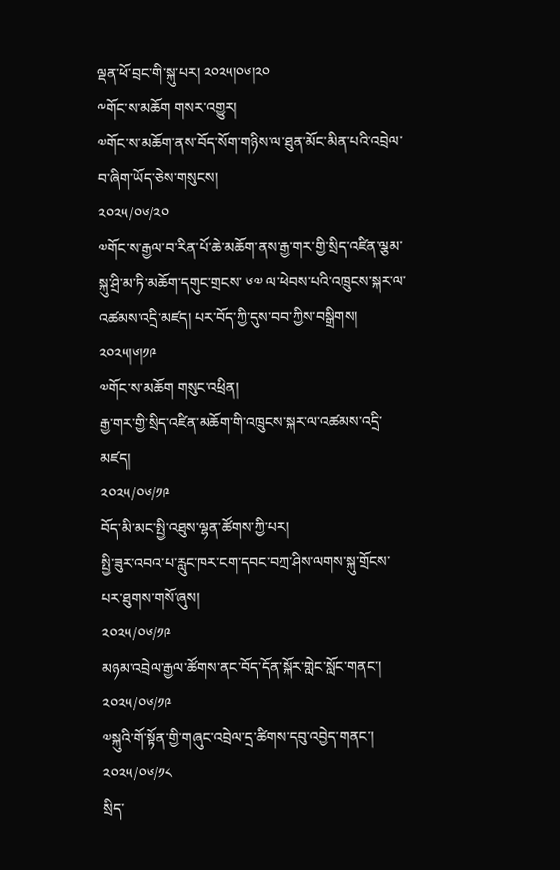ལྡན་ཕོ་བྲང་གི་སྐུ་པར། ༢༠༢༥།༠༦།༢༠
༸གོང་ས་མཆོག གསར་འགྱུར།
༧གོང་ས་མཆོག་ནས་བོད་སོག་གཉིས་ལ་ཐུན་མོང་མིན་པའི་འབྲེལ་བ་ཞིག་ཡོད་ཅེས་གསུངས།
༢༠༢༥/༠༦/༢༠
༧གོང་ས་རྒྱལ་བ་རིན་པོ་ཆེ་མཆོག་ནས་རྒྱ་གར་གྱི་སྲིད་འཛིན་ལྕམ་སྐུ་ཤྲི་མ་ཏི་མཆོག་དགུང་གྲངས་ ༦༧ ལ་ཕེབས་པའི་འཁྲུངས་སྐར་ལ་འཚམས་འདྲི་མཛད། པར་བོད་ཀྱི་དུས་བབ་ཀྱིས་བསྒྲིགས། ༢༠༢༥།༦།༡༩
༧གོང་ས་མཆོག གསུང་འཕྲིན།
རྒྱ་གར་གྱི་སྲིད་འཛིན་མཆོག་གི་འཁྲུངས་སྐར་ལ་འཚམས་འདྲི་མཛད།
༢༠༢༥/༠༦/༡༩
བོད་མི་མང་སྤྱི་འཐུས་ལྷན་ཚོགས་ཀྱི་པར།
སྤྱི་ཟུར་འབའ་པ་རླུང་ཁར་ངག་དབང་བཀྲ་ཤིས་ལགས་སྐུ་གྲོངས་པར་ཐུགས་གསོ་ཞུས།
༢༠༢༥/༠༦/༡༩
མཉམ་འབྲེལ་རྒྱལ་ཚོགས་ནང་བོད་དོན་སྐོར་གླེང་སློང་གནང་།
༢༠༢༥/༠༦/༡༩
༧སྐུའི་གོ་སྟོན་གྱི་གཞུང་འབྲེལ་དྲ་ཚིགས་དབུ་འབྱེད་གནང་།
༢༠༢༥/༠༦/༡༨
སྲིད་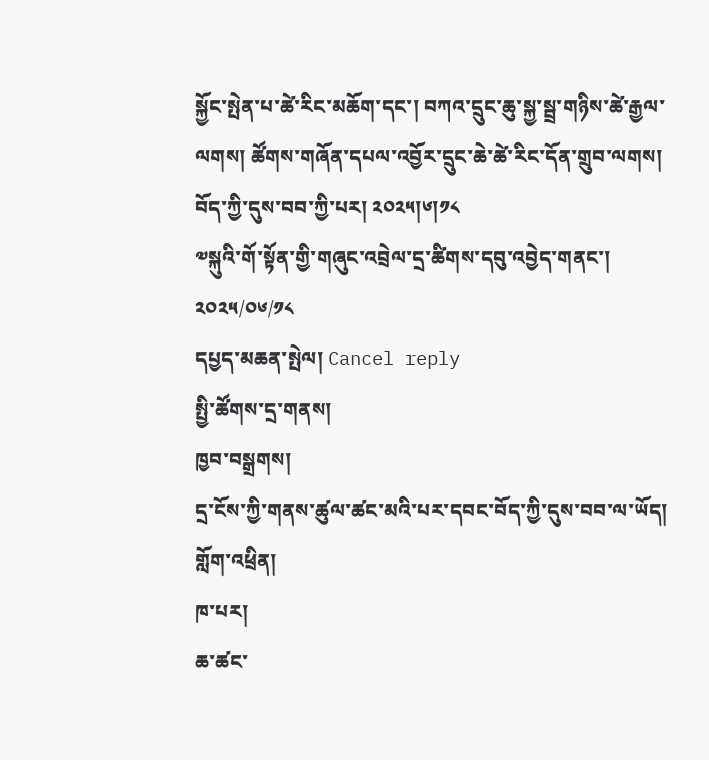སྐྱོང་སྤེན་པ་ཚེ་རིང་མཆོག་དང་། བཀའ་དྲུང་ཆུ་སྐྱ་སྦྲ་གཉིས་ཚེ་རྒྱལ་ལགས། ཚོགས་གཞོན་དཔལ་འབྱོར་དྲུང་ཆེ་ཚེ་རིང་དོན་གྲུབ་ལགས། བོད་ཀྱི་དུས་བབ་ཀྱི་པར། ༢༠༢༥།༦།༡༨
༧སྐུའི་གོ་སྟོན་གྱི་གཞུང་འབྲེལ་དྲ་ཚིགས་དབུ་འབྱེད་གནང་།
༢༠༢༥/༠༦/༡༨
དཔྱད་མཆན་སྤེལ། Cancel reply
སྤྱི་ཚོགས་དྲ་གནས།
ཁྱབ་བསྒྲགས།
དྲ་ངོས་ཀྱི་གནས་ཚུལ་ཚང་མའི་པར་དབང་བོད་ཀྱི་དུས་བབ་ལ་ཡོད།
གློག་འཕྲིན།
ཁ་པར།
ཆ་ཚང་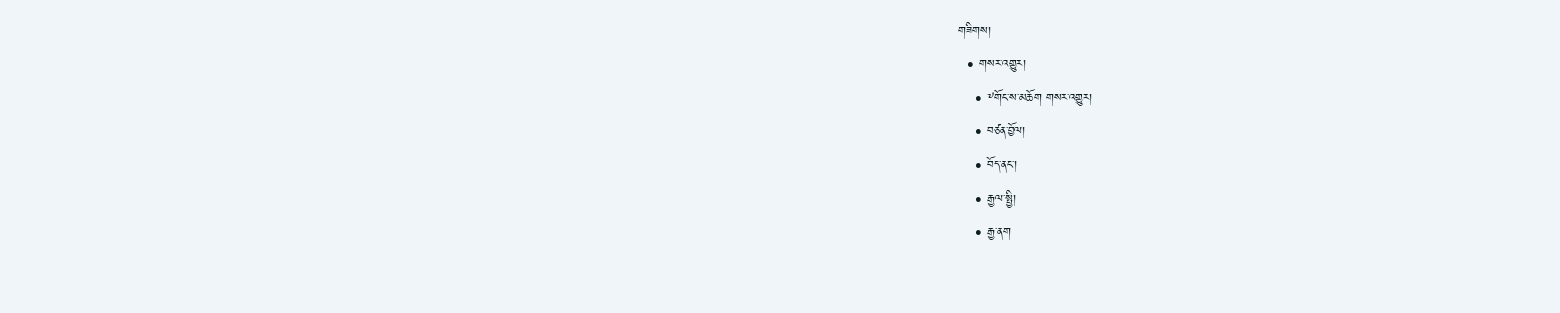གཟིགས།
  • གསར་འགྱུར།
    • ༸གོང་ས་མཆོག གསར་འགྱུར།
    • བཙན་བྱོལ།
    • བོད་ནང་།
    • རྒྱལ་སྤྱི།
    • རྒྱ་ནག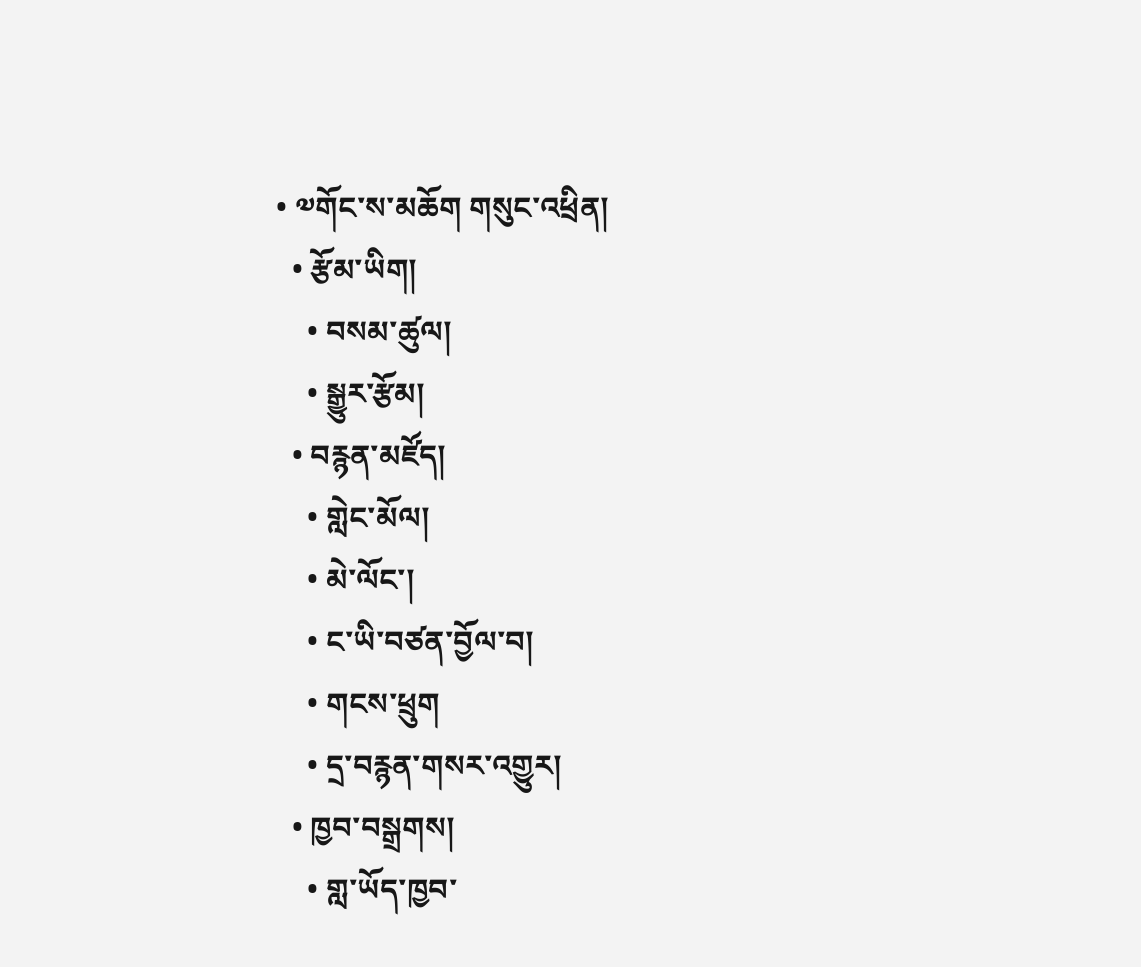• ༧གོང་ས་མཆོག གསུང་འཕྲིན།
  • རྩོམ་ཡིག།
    • བསམ་ཚུལ།
    • སྒྱུར་རྩོམ།
  • བརྙན་མཛོད།
    • གླེང་མོལ།
    • མེ་ལོང་།
    • ང་ཡི་བཙན་བྱོལ་བ།
    • གངས་ཕྲུག
    • དྲ་བརྙན་གསར་འགྱུར།
  • ཁྱབ་བསྒྲགས།
    • གླ་ཡོད་ཁྱབ་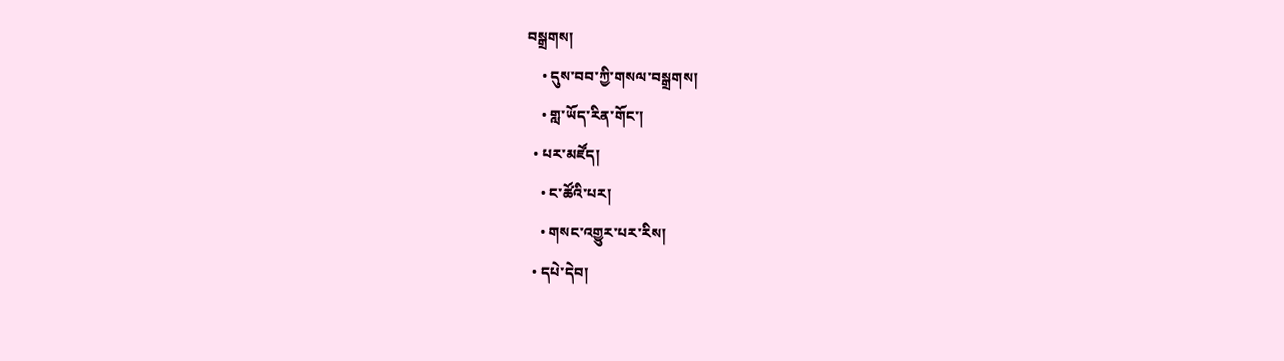བསྒྲགས།
    • དུས་བབ་ཀྱི་གསལ་བསྒྲགས།
    • གླ་ཡོད་རིན་གོང་།
  • པར་མཛོད།
    • ང་ཚོའི་པར།
    • གསང་འགྱུར་པར་རིས།
  • དཔེ་དེབ།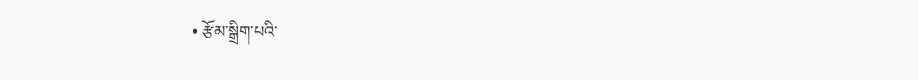• རྩོམ་སྒྲིག་པའི་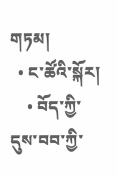གཏམ།
  • ང་ཚོའི་སྐོར།
    • བོད་ཀྱི་དུས་བབ་ཀྱི་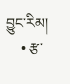བྱུང་རིམ།
    • རྩ་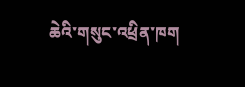ཆེའི་གསུང་འཕྲིན་ཁག